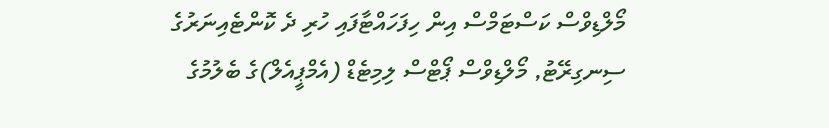މޯލްޑިވްސް ކަސްޓަމްސް އިން ހިފަހައްޓާފައި ހުރި ދެ ކޮންޓެއިނަރުގެ ސިނގިރޭޓު, މޯލްޑިވްސް ޕޯޓްސް ލިމިޓެޑް (އެމްޕީއެލް)ގެ ބެލުމުގެ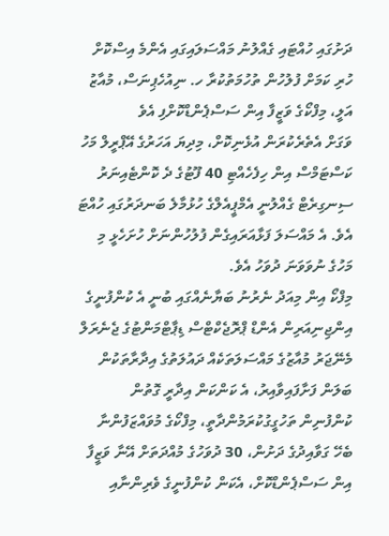ދަށުގައި ހުއްޓައި ގެއްލުނު މައްސަލައިގައި އެންމެ އިސްކޮށް ހުރި ކަމަށް ފުލުހުން ތުހުމަތުކުރާ ހ. ނިއުހެޕިނަސް، މުއާޒު އަލީ، މިފްކޯގެ ވަޒީފާ އިން ސަސްޕެންޑްކޮށްފި އެވެ
ވަގަށް އެތެރެކުރަން އުޅެނިކޮށް، މިދިޔަ އަހަރުގެ އޭޕްރީލް މަހު ކަސްޓަމްސް އިން ހިފެހެއްޓި 40 ފޫޓުގެ ދެ ކޮންޓެއިނަރު ސިނގިރެޓް ގެއްލުނީ އެމްޕީއެލްގެ ހުޅުމާލެ ބަނދަރުގައި ހުއްޓަ އެވެ. އެ މައްސަލަ ފަޅާއަރައިގެން ފުލުހުންނަށް ހުށަހެޅީ މި މަހުގެ ނުވަވަނަ ދުވަހު އެވެ.
މިފްކޯ އިން މިއަދު ނެރުނު ބަޔާނެއްގައި ބުނީ އެ ކުންފުނީގެ އިންޖިނިއަރިން އެންޑް ޕްރޮޖެކްޓްސް ޑިޕާޓްމަންޓުގެ ޖެނެރަލް މެނޭޖަރު މުއާޒުގެ މައްސަލަތަކެއް ދައުލަތުގެ އިދާރާތަކުން ބަލަން ފަށާފައިވާއިރު، އެ ކަންކަން އިދާރީ ގޮތުން ކުންފުނިން ތަހުގީގުކުރަމުންދާތީ، މިފްކޯގެ މުވައްޒަފުންނާ ބެހޭ ގަވާއިދުގެ ދަށުން، 30 ދުވަހުގެ މުއްދަތަށް އޭނާ ވަޒީފާ އިން ސަސްޕެންޑްކޮށް، އެކަން ކުންފުނީގެ ވެރިންނާއި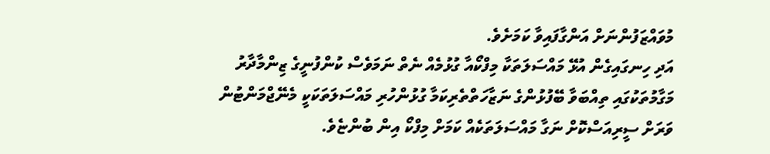މުވައްޒަފުންނަށް އަންގާފައިވާ ކަމަށެވެ.
އަދި ހިނގައިގެން އުޅޭ މައްސަލަތަކާ މިފްކޯއާ ގުޅުމެއް ނެތް ނަމަވެސް ކުންފުނީގެ ޒިންމާދާރު މަގާމުތަކުގައި ތިއްބަވާ ބޭފުޅުންގެ ނަޒާހަތްތެރިކަމާ ގުޅުންހުރި މައްސަލަތަކަކީ މެނޭޖްމަންޓުން ވަރަށް ސީރިއަސްކޮށް ނަގާ މައްސަލަތަކެއް ކަމަށް މިފްކޯ އިން ބުންޏެވެ.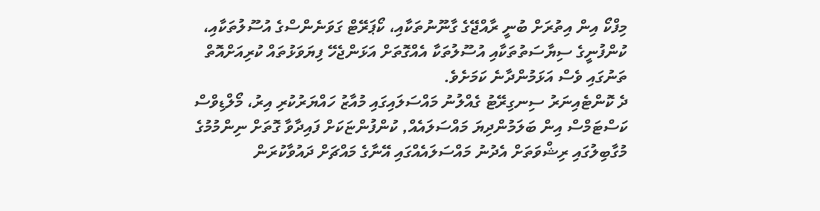މިފްކޯ އިން އިތުރަށް ބުނީ ރާއްޖޭގެ ގާނޫނުތަކާއި، ކޯޕަރޭޓް ގަވަނެންސްގެ އުސޫލުތަކާއި، ކުންފުނީގެ ސިޔާސަތުތަކާއި އުސޫލުތަކާ އެއްގޮތަށް އަޅަންޖެހޭ ފިޔަވަޅުތައް ކުރިއަށްއޮތް ތަނުގައި ވެސް އަޅަމުންދާނެ ކަމަށެވެ.
ދެ ކޮންޓެއިނަރު ސިނގިރޭޓު ގެއްލުނު މައްސަލައިގައި މުއާޒު ހައްޔަރުކުރި އިރު، މޯލްޑިވްސް ކަސްޓަމްސް އިން ބަލަމުންދިޔަ މައްސަލައެއް, ކުންފުންޏަކަށް ފައިދާވާ ގޮތަށް ނިންމުމުގެ މުގާބިލުގައި ރިޝްވަތަށް އެދުނު މައްސަލައެއްގައި އޭނާގެ މައްޗަށް ދައުވާކުރަން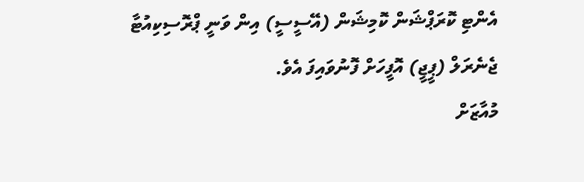އެންޓި ކޮރަޕްޝަން ކޮމިޝަން (އޭސީސީ) އިން ވަނީ ޕްރޮސިކިއުޓާ ޖެނެރަލް (ޕީޖީ) އޮފީހަށް ފޮނުވައިފަ އެވެ.
މުއާޒަށް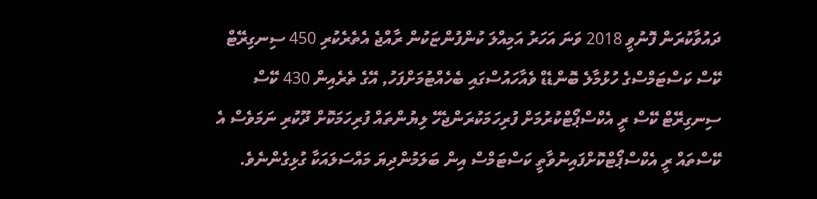ދައުވާކުރަން ފޮނުވީ 2018 ވަނަ އަހަރު އަމިއްލަ ކުންފުންޏަކުން ރާއްޖެ އެތެރެކުރި 450 ސިނގިރޭޓް ކޭސް ކަސްޓަމްސްގެ ހުޅުމާލެ ބޮންޑެޑް ވެއާހައުސްގައި ބެހެއްޓުމަށްފަހު, އޭގެ ތެރެއިން 430 ކޭސް ސިނގިރޭޓް ކޭސް ރީ އެކްސްޕޯޓްކުރުމަށް ފުރިހަމަކުރަންޖެހޭ ލިޔުންތައް ފުރިހަމަކޮށް ދޫކުރި ނަމަވެސް އެ ކޭސްތައް ރީ އެކްސްޕޯޓްކޮށްފައިނުވާތީ ކަސްޓަމްސް އިން ބަލަމުންދިޔަ މައްސަލައަކާ ގުޅިގެންނެވެ.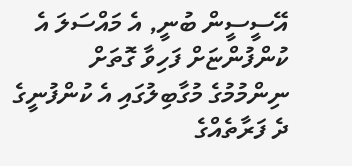އޭސީސީން ބުނީ, އެ މައްސަލަ އެ ކުންފުންޏަށް ފަހިވާ ގޮތަށް ނިންމުމުގެ މުގާބިލުގައި އެ ކުންފުނީގެ ދެ ފަރާތެއްގެ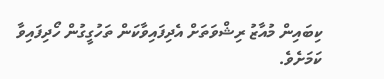ކިބައިން މުއާޒު ރިޝްވަތަށް އެދިފައިވާކަން ތަހުގީގުން ހޯދިފައިވާ ކަމަށެވެ.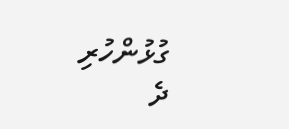ގުޅުންހުރި
ދެ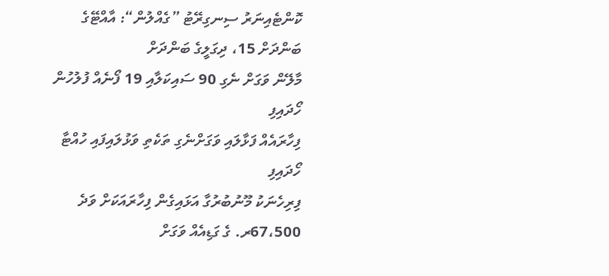ކޮންޓެއިނަރު ސިނގިރޭޓު ”ގެއްލުން“: އާއްޓޭގެ ބަންދަށް 15، ދިގަލީގެ ބަންދަށް
މާލޭން ވަގަށް ނެގި 90 ސައިކަލާއި 19 ފޯނެއް ފުލުހުން ހޯދައިފި
ފިހާރައެއް ފަޅާލައި ވަގަށްނެގި ތަކެތި ވަޅުލައިފައި ހުއްޓާ ހޯދައިފި
ފިރިހެނަކު މޫނުބުރުގާ އަޅައިގެން ފިހާރައަކަށް ވަދެ 67،500ރ. ގެ ގަޑިއެއް ވަގަށް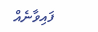ފައިވާނެއް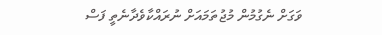ވަގަށް ނެގުމުން މުޖުތަމައަށް ނުރައްކާވެދާނެތީ ފަސް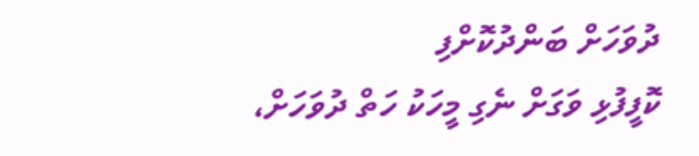ދުވަހަށް ބަންދުކޮށްފި
ކޮފީފުޅި ވަގަށް ނެގި މީހަކު ހަތް ދުވަހަށް،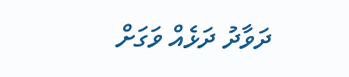ދަވާދު ދަޅެއް ވަގަށް